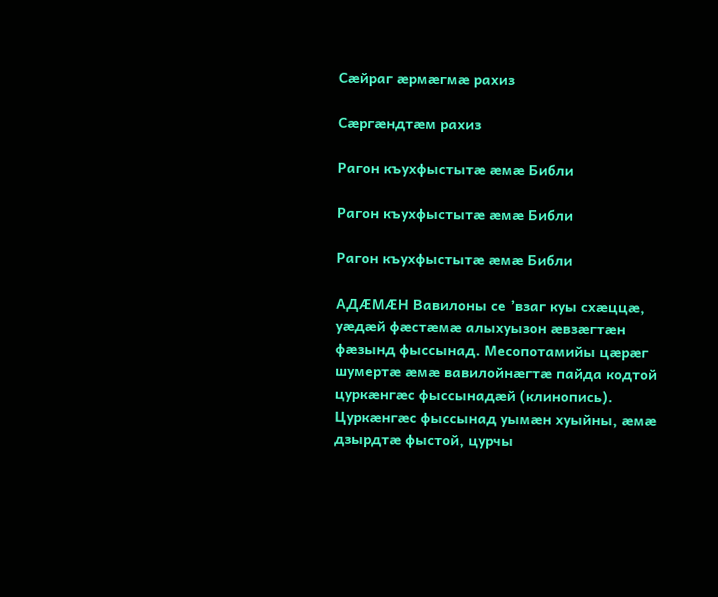Сӕйраг ӕрмӕгмӕ рахиз

Сӕргӕндтӕм рахиз

Рагон къухфыстытӕ ӕмӕ Библи

Рагон къухфыстытӕ ӕмӕ Библи

Рагон къухфыстытӕ ӕмӕ Библи

АДӔМӔН Вавилоны се ’взаг куы схӕццӕ, уӕдӕй фӕстӕмӕ алыхуызон ӕвзӕгтӕн фӕзынд фыссынад. Месопотамийы цӕрӕг шумертӕ ӕмӕ вавилойнӕгтӕ пайда кодтой цуркӕнгӕс фыссынадӕй (клинопись). Цуркӕнгӕс фыссынад уымӕн хуыйны, ӕмӕ дзырдтӕ фыстой, цурчы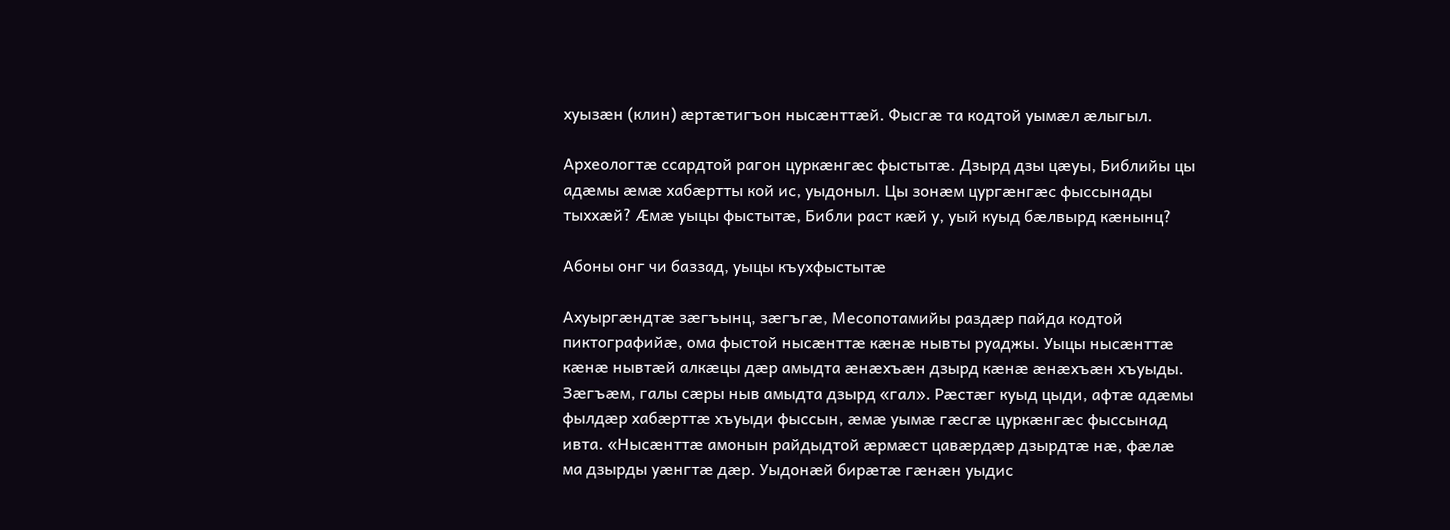хуызӕн (клин) ӕртӕтигъон нысӕнттӕй. Фысгӕ та кодтой уымӕл ӕлыгыл.

Археологтӕ ссардтой рагон цуркӕнгӕс фыстытӕ. Дзырд дзы цӕуы, Библийы цы адӕмы ӕмӕ хабӕртты кой ис, уыдоныл. Цы зонӕм цургӕнгӕс фыссынады тыххӕй? Ӕмӕ уыцы фыстытӕ, Библи раст кӕй у, уый куыд бӕлвырд кӕнынц?

Абоны онг чи баззад, уыцы къухфыстытӕ

Ахуыргӕндтӕ зӕгъынц, зӕгъгӕ, Месопотамийы раздӕр пайда кодтой пиктографийӕ, ома фыстой нысӕнттӕ кӕнӕ нывты руаджы. Уыцы нысӕнттӕ кӕнӕ нывтӕй алкӕцы дӕр амыдта ӕнӕхъӕн дзырд кӕнӕ ӕнӕхъӕн хъуыды. Зӕгъӕм, галы сӕры ныв амыдта дзырд «гал». Рӕстӕг куыд цыди, афтӕ адӕмы фылдӕр хабӕрттӕ хъуыди фыссын, ӕмӕ уымӕ гӕсгӕ цуркӕнгӕс фыссынад ивта. «Нысӕнттӕ амонын райдыдтой ӕрмӕст цавӕрдӕр дзырдтӕ нӕ, фӕлӕ ма дзырды уӕнгтӕ дӕр. Уыдонӕй бирӕтӕ гӕнӕн уыдис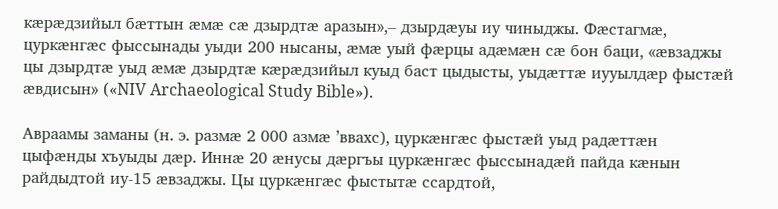кӕрӕдзийыл бӕттын ӕмӕ сӕ дзырдтӕ аразын»,– дзырдӕуы иу чиныджы. Фӕстагмӕ, цуркӕнгӕс фыссынады уыди 200 нысаны, ӕмӕ уый фӕрцы адӕмӕн сӕ бон баци, «ӕвзаджы цы дзырдтӕ уыд ӕмӕ дзырдтӕ кӕрӕдзийыл куыд баст цыдысты, уыдӕттӕ иууылдӕр фыстӕй ӕвдисын» («NIV Archaeological Study Bible»).

Авраамы заманы (н. э. размӕ 2 000 азмӕ ’ввахс), цуркӕнгӕс фыстӕй уыд радӕттӕн цыфӕнды хъуыды дӕр. Иннӕ 20 ӕнусы дӕргъы цуркӕнгӕс фыссынадӕй пайда кӕнын райдыдтой иу-15 ӕвзаджы. Цы цуркӕнгӕс фыстытӕ ссардтой,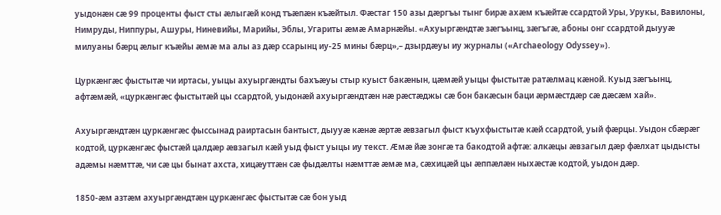уыдонӕн сӕ 99 проценты фыст сты ӕлыгӕй конд тъӕпӕн къӕйтыл. Фӕстаг 150 азы дӕргъы тынг бирӕ ахӕм къӕйтӕ ссардтой Уры, Урукы, Вавилоны, Нимруды, Ниппуры, Ашуры, Ниневийы, Марийы, Эблы, Угариты ӕмӕ Амарнӕйы. «Ахуыргӕндтӕ зӕгъынц, зӕгъгӕ, абоны онг ссардтой дыууӕ милуаны бӕрц ӕлыг къӕйы ӕмӕ ма алы аз дӕр ссарынц иу-25 мины бӕрц»,– дзырдӕуы иу журналы («Archaeology Odyssey»).

Цуркӕнгӕс фыстытӕ чи иртасы, уыцы ахуыргӕндты бахъӕуы стыр куыст бакӕнын, цӕмӕй уыцы фыстытӕ ратӕлмац кӕной. Куыд зӕгъынц, афтӕмӕй, «цуркӕнгӕс фыстытӕй цы ссардтой, уыдонӕй ахуыргӕндтӕн нӕ рӕстӕджы сӕ бон бакӕсын баци ӕрмӕстдӕр сӕ дӕсӕм хай».

Ахуыргӕндтӕн цуркӕнгӕс фыссынад раиртасын бантыст, дыууӕ кӕнӕ ӕртӕ ӕвзагыл фыст къухфыстытӕ кӕй ссардтой, уый фӕрцы. Уыдон сбӕрӕг кодтой, цуркӕнгӕс фыстӕй цалдӕр ӕвзагыл кӕй уыд фыст уыцы иу текст. Ӕмӕ йӕ зонгӕ та бакодтой афтӕ: алкӕцы ӕвзагыл дӕр фӕлхат цыдысты адӕмы нӕмттӕ, чи сӕ цы бынат ахста, хицӕуттӕн сӕ фыдӕлты нӕмттӕ ӕмӕ ма, сӕхицӕй цы ӕппӕлӕн ныхӕстӕ кодтой, уыдон дӕр.

1850-ӕм азтӕм ахуыргӕндтӕн цуркӕнгӕс фыстытӕ сӕ бон уыд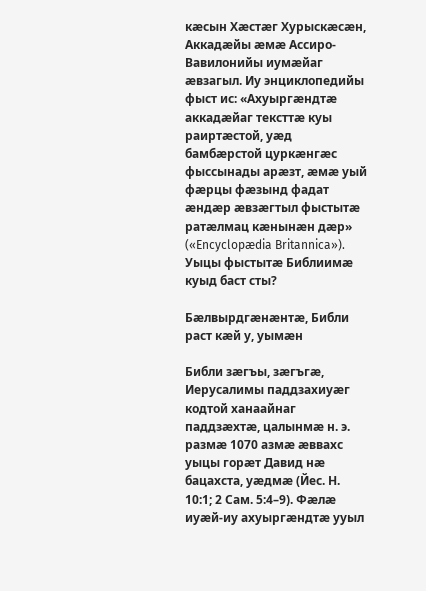кӕсын Хӕстӕг Хурыскӕсӕн, Аккадӕйы ӕмӕ Ассиро-Вавилонийы иумӕйаг ӕвзагыл. Иу энциклопедийы фыст ис: «Ахуыргӕндтӕ аккадӕйаг тексттӕ куы раиртӕстой, уӕд бамбӕрстой цуркӕнгӕс фыссынады арӕзт, ӕмӕ уый фӕрцы фӕзынд фадат ӕндӕр ӕвзӕгтыл фыстытӕ ратӕлмац кӕнынӕн дӕр» («Encyclopædia Britannica»). Уыцы фыстытӕ Библиимӕ куыд баст сты?

Бӕлвырдгӕнӕнтӕ, Библи раст кӕй у, уымӕн

Библи зӕгъы, зӕгъгӕ, Иерусалимы паддзахиуӕг кодтой ханаайнаг паддзӕхтӕ, цалынмӕ н. э. размӕ 1070 азмӕ ӕввахс уыцы горӕт Давид нӕ бацахста, уӕдмӕ (Йес. Н. 10:1; 2 Сам. 5:4–9). Фӕлӕ иуӕй-иу ахуыргӕндтӕ ууыл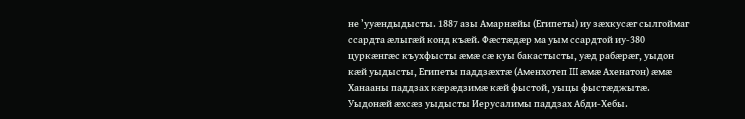не ’ууӕндыдысты. 1887 азы Амарнӕйы (Египеты) иу зӕхкусӕг сылгоймаг ссардта ӕлыгӕй конд къӕй. Фӕстӕдӕр ма уым ссардтой иу-380 цуркӕнгӕс къухфысты ӕмӕ сӕ куы бакастысты, уӕд рабӕрӕг, уыдон кӕй уыдысты, Египеты паддзӕхтӕ (Аменхотеп III ӕмӕ Ахенатон) ӕмӕ Ханааны паддзах кӕрӕдзимӕ кӕй фыстой, уыцы фыстӕджытӕ. Уыдонӕй ӕхсӕз уыдысты Иерусалимы паддзах Абди-Хебы.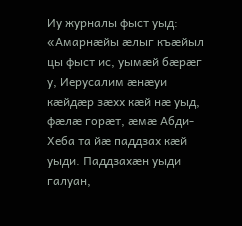Иу журналы фыст уыд: «Амарнӕйы ӕлыг къӕйыл цы фыст ис, уымӕй бӕрӕг у, Иерусалим ӕнӕуи кӕйдӕр зӕхх кӕй нӕ уыд, фӕлӕ горӕт, ӕмӕ Абди-Хеба та йӕ паддзах кӕй уыди. Паддзахӕн уыди галуан,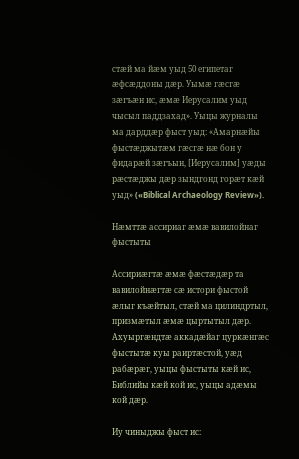стӕй ма йӕм уыд 50 египетаг ӕфсӕддоны дӕр. Уымӕ гӕсгӕ зӕгъӕн ис, ӕмӕ Иерусалим уыд чысыл паддзахад». Уыцы журналы ма дарддӕр фыст уыд: «Амарнӕйы фыстӕджытӕм гӕсгӕ нӕ бон у фидарӕй зӕгъын, [Иерусалим] уӕды рӕстӕджы дӕр зындгонд горӕт кӕй уыд» («Biblical Archaeology Review»).

Нӕмттӕ ассириаг ӕмӕ вавилойнаг фыстыты

Ассириӕгтӕ ӕмӕ фӕстӕдӕр та вавилойнӕгтӕ сӕ истори фыстой ӕлыг къӕйтыл, стӕй ма цилиндртыл, призмӕтыл ӕмӕ цыртытыл дӕр. Ахуыргӕндтӕ аккадӕйаг цуркӕнгӕс фыстытӕ куы раиртӕстой, уӕд рабӕрӕг, уыцы фыстыты кӕй ис, Библийы кӕй кой ис, уыцы адӕмы кой дӕр.

Иу чиныджы фыст ис: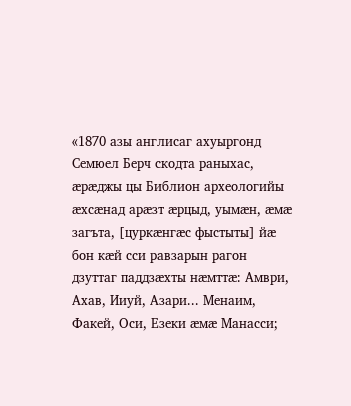«1870 азы англисаг ахуыргонд Семюел Берч скодта раныхас, ӕрӕджы цы Библион археологийы ӕхсӕнад арӕзт ӕрцыд, уымӕн, ӕмӕ загъта, [цуркӕнгӕс фыстыты] йӕ бон кӕй сси равзарын рагон дзуттаг паддзӕхты нӕмттӕ: Амври, Ахав, Ииуй, Азари... Менаим, Факей, Оси, Езеки ӕмӕ Манасси;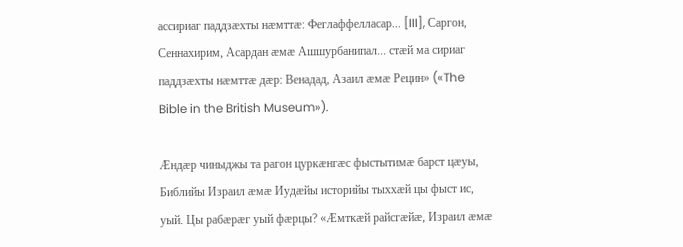ассириаг паддзӕхты нӕмттӕ: Феглаффелласар... [III], Саргон, Сеннахирим, Асардан ӕмӕ Ашшурбанипал... стӕй ма сириаг паддзӕхты нӕмттӕ дӕр: Венадад, Азаил ӕмӕ Рецин» («The Bible in the British Museum»).

Ӕндӕр чиныджы та рагон цуркӕнгӕс фыстытимӕ барст цӕуы, Библийы Израил ӕмӕ Иудӕйы историйы тыххӕй цы фыст ис, уый. Цы рабӕрӕг уый фӕрцы? «Ӕмткӕй райсгӕйӕ, Израил ӕмӕ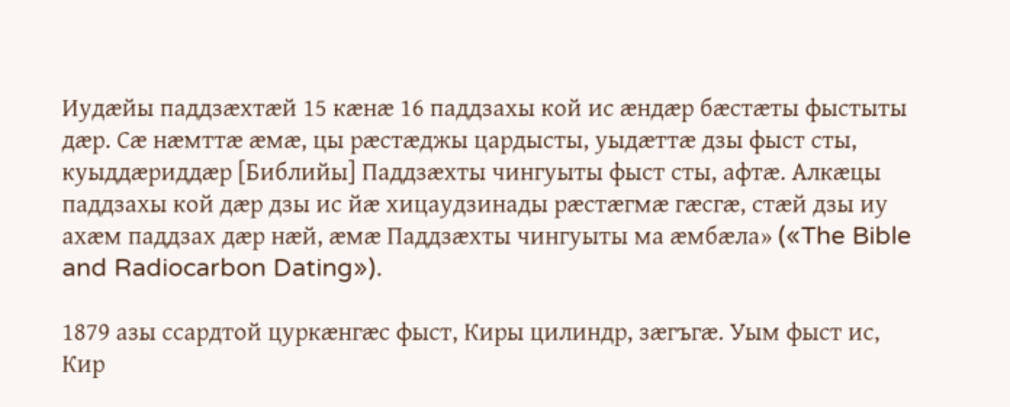Иудӕйы паддзӕхтӕй 15 кӕнӕ 16 паддзахы кой ис ӕндӕр бӕстӕты фыстыты дӕр. Сӕ нӕмттӕ ӕмӕ, цы рӕстӕджы цардысты, уыдӕттӕ дзы фыст сты, куыддӕриддӕр [Библийы] Паддзӕхты чингуыты фыст сты, афтӕ. Алкӕцы паддзахы кой дӕр дзы ис йӕ хицаудзинады рӕстӕгмӕ гӕсгӕ, стӕй дзы иу ахӕм паддзах дӕр нӕй, ӕмӕ Паддзӕхты чингуыты ма ӕмбӕла» («The Bible and Radiocarbon Dating»).

1879 азы ссардтой цуркӕнгӕс фыст, Киры цилиндр, зӕгъгӕ. Уым фыст ис, Кир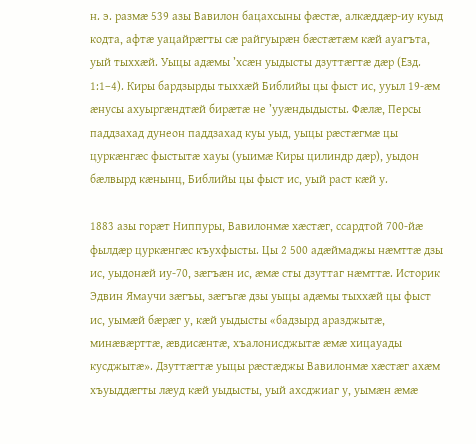н. э. размӕ 539 азы Вавилон бацахсыны фӕстӕ, алкӕддӕр-иу куыд кодта, афтӕ уацайрӕгты сӕ райгуырӕн бӕстӕтӕм кӕй ауагъта, уый тыххӕй. Уыцы адӕмы ’хсӕн уыдысты дзуттӕгтӕ дӕр (Езд. 1:1–4). Киры бардзырды тыххӕй Библийы цы фыст ис, ууыл 19-ӕм ӕнусы ахуыргӕндтӕй бирӕтӕ не ’ууӕндыдысты. Фӕлӕ, Персы паддзахад дунеон паддзахад куы уыд, уыцы рӕстӕгмӕ цы цуркӕнгӕс фыстытӕ хауы (уыимӕ Киры цилиндр дӕр), уыдон бӕлвырд кӕнынц, Библийы цы фыст ис, уый раст кӕй у.

1883 азы горӕт Ниппуры, Вавилонмӕ хӕстӕг, ссардтой 700-йӕ фылдӕр цуркӕнгӕс къухфысты. Цы 2 500 адӕймаджы нӕмттӕ дзы ис, уыдонӕй иу-70, зӕгъӕн ис, ӕмӕ сты дзуттаг нӕмттӕ. Историк Эдвин Ямаучи зӕгъы, зӕгъгӕ дзы уыцы адӕмы тыххӕй цы фыст ис, уымӕй бӕрӕг у, кӕй уыдысты «бадзырд аразджытӕ, минӕвӕрттӕ, ӕвдисӕнтӕ, хъалонисджытӕ ӕмӕ хицауады кусджытӕ». Дзуттӕгтӕ уыцы рӕстӕджы Вавилонмӕ хӕстӕг ахӕм хъуыддӕгты лӕуд кӕй уыдысты, уый ахсджиаг у, уымӕн ӕмӕ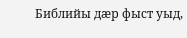Библийы дӕр фыст уыд,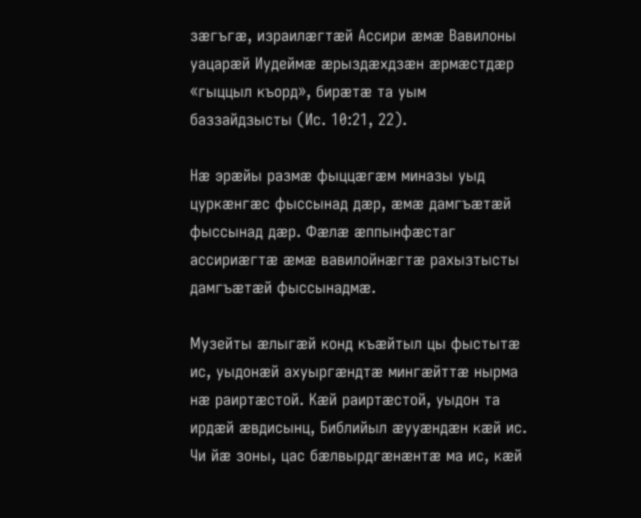зӕгъгӕ, израилӕгтӕй Ассири ӕмӕ Вавилоны уацарӕй Иудеймӕ ӕрыздӕхдзӕн ӕрмӕстдӕр «гыццыл къорд», бирӕтӕ та уым баззайдзысты (Ис. 10:21, 22).

Нӕ эрӕйы размӕ фыццӕгӕм миназы уыд цуркӕнгӕс фыссынад дӕр, ӕмӕ дамгъӕтӕй фыссынад дӕр. Фӕлӕ ӕппынфӕстаг ассириӕгтӕ ӕмӕ вавилойнӕгтӕ рахызтысты дамгъӕтӕй фыссынадмӕ.

Музейты ӕлыгӕй конд къӕйтыл цы фыстытӕ ис, уыдонӕй ахуыргӕндтӕ мингӕйттӕ нырма нӕ раиртӕстой. Кӕй раиртӕстой, уыдон та ирдӕй ӕвдисынц, Библийыл ӕууӕндӕн кӕй ис. Чи йӕ зоны, цас бӕлвырдгӕнӕнтӕ ма ис, кӕй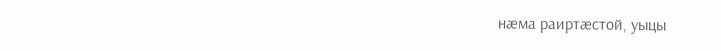нӕма раиртӕстой, уыцы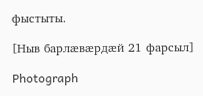фыстыты.

[Ныв барлӕвӕрдӕй 21 фарсыл]

Photograph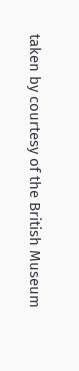taken by courtesy of the British Museum